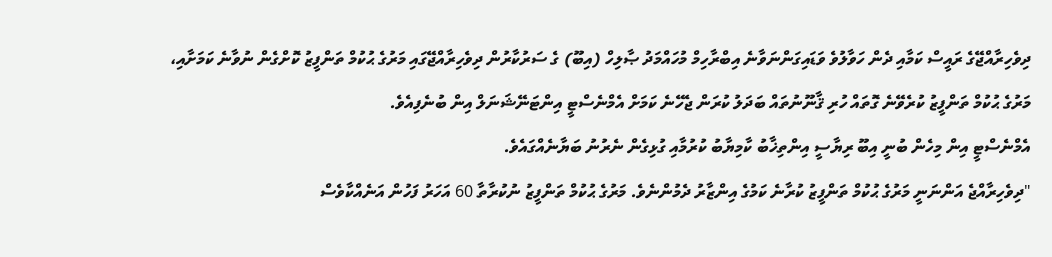ދިވެހިރާއްޖޭގެ ރައީސް ކަމާއި ދެން ހަވާލުވެ ވަޑައިގަންނަވާނެ އިބްރާހިމް މުހައްމަދު ޞާލިހް (އިބޫ) ގެ ސަރުކާރުން ދިވެހިރާއްޖޭގައި މަރުގެ ޙުކުމް ތަންފީޒު ކޮށްގެން ނުވާނެ ކަމަށާއި، މަރުގެ ޙުކުމް ތަންފީޒު ކުރެވޭނެ ގޮތައް ހުރި ޤާނޫނުތައް ބަދަލު ކުރަން ޖެހޭނެ ކަމަށް އެމްނެސްޓީ އިންޓަނޭޝަނަލް އިން ބުނެފިއެވެ.
އެމްނެސްޓީ އިން މިހެން ބުނީ އިބޫ ރިޔާސީ އިންތިޚާބު ކާމިޔާބު ކުރުމާއި ގުޅިގެން ނެރުނު ބަޔާނެއްގައެވެ.
"ދިވެހިރާއްޖެ އަންނަނީ މަރުގެ ޙުކުމް ތަންފީޒު ކުރާނެ ކަމުގެ އިންޒާރު ދެމުންނެވެ. މަރުގެ ޙުކުމް ތަންފީޒު ނުކުރާތާ 60 އަހަރު ފަހުން އަނެއްކާވެސް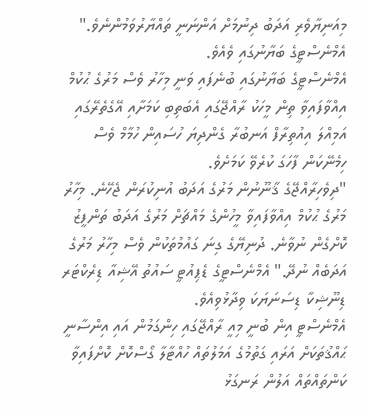މިއަނިޔާވެރި އަދަބު ދިނުމަށް އަންނަނީ ތައްޔާރުވަމުންނެވެ." އެމްނެސްޓީގެ ބަޔާނުގައި ވެއެވެ.
އެމްނެސްޓީގެ ބަޔާނުގައި ބުނެފައި ވަނީ މިހާރު ވެސް މަރުގެ ޙުކުމް އިއްވާފައިވާ ތިން މީހަކު ރާއްޖޭގައި އެބަތިބި ކަމަށާއި އޭގެތެރޭގައި އަމިއްލަ އިއުތިރާފް އަނބުރާ ގެންދިޔަ ހުސައިން ހުމާމް ވެސް ހިމެނޭކަން ފާހަގަ ކުރެވޭ ކަމަށެވެ.
"ދިވެހިރާއްޖޭގެ ޤާނޫނުން މަރުގެ އަދަބު އުނިކުރަން ޖެހޭނެ. މިހާރު މަރުގެ ޙުކުމް އިއްވާފައިވާ މީހުންގެ މައްޗަށް މަރުގެ އަދަބު ތަންފީޒު ކޮށްގެން ނުވާނެ. ދުނިޔޭގެ ގިނަ ގައުމުތަކުން ވެސް މިހާރު މަރުގެ އަދަބެއް ނުދޭ." އެމްނެސްޓީގެ ޑެޕިއުޓީ ސައުތު އޭޝިއާ ޑިރެކްޓަރ ޑިނޫޝިކާ ޑިސަނަޔަކަ ވިދާޅުވިއެވެ.
އެމްނެސްޓީ އިން ބުނީ މިއީ ރާއްޖޭގައި ހިންގަމުން އައި އިންސާނީ ޙައްޤުތަކަށް އަރައި ގަތުމުގެ އަމަލުތައް ހުއްޓާލާ ގޯސްކޮށް ކޮށްފައިވާ ކަންތައްތައް އަލުން ރަނގަޅު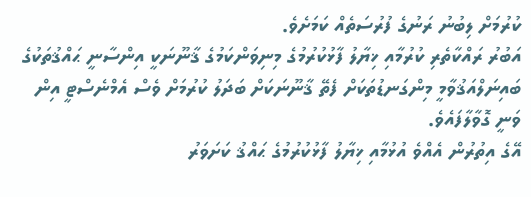ކުރުމަށް ލިބުނު ރަނުގެ ފުރުސަތެއް ކަމަށެވެ.
އަބުރު ރައްކާތެރި ކުރުމާއި ޚިޔާލު ފާޅުކުރުމުގެ މިނިވަންކަމުގެ ޤާނޫނަކީ އިންސާނީ ޙައްޤުތަކުގެ ބައިނަލްއަޤުވާމީ މިންގަނޑުތަކަށް ފެތޭ ޤާނޫނަކަށް ބަދަލު ކުރުމަށް ވެސް އެމްނެސްޓީ އިން ވަނީ ގޮވާލާފައެވެ.
އޭގެ އިތުރުން އެއްވެ އުޅުމާއި ޚިޔާލު ފާޅުކުރުމުގެ ޙައްޤު ކަށަވަރު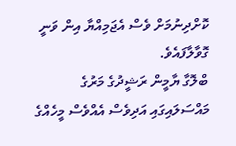ކޮށްދިނުމަށް ވެސް އެޖަމިއްޔާ އިން ވަނީ ގޮވާލާފައެވެ.
ބްލޮގާ ޔާމީން ރަޝީދުގެ މަރުގެ މައްސަލައިގައި އަދިވެސް އެއްވެސް މީހެއްގެ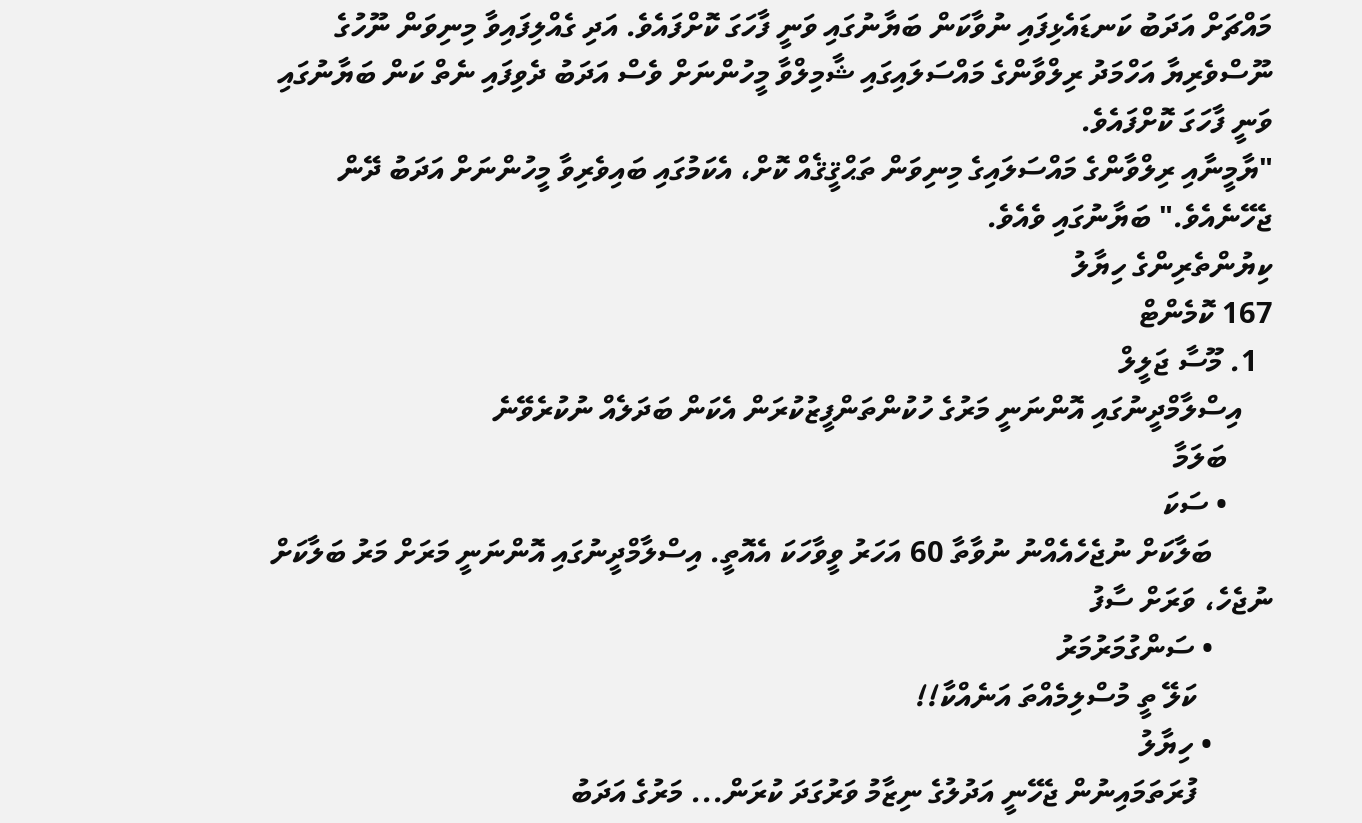މައްޗަށް އަދަބު ކަނޑައެޅިފައި ނުވާކަން ބަޔާނުގައި ވަނީ ފާހަގަ ކޮށްފައެވެ. އަދި ގެއްލިފައިވާ މިނިވަން ނޫހުގެ ނޫސްވެރިޔާ އަހްމަދު ރިލްވާންގެ މައްސަލައިގައި ޝާމިލްވާ މީހުންނަށް ވެސް އަދަބު ދެވިފައި ނެތް ކަން ބަޔާނުގައި ވަނީ ފާހަގަ ކޮށްފައެވެ.
"ޔާމީނާއި ރިލްވާންގެ މައްސަލައިގެ މިނިވަން ތަޙްޤީޤެއް ކޮށް، އެކަމުގައި ބައިވެރިވާ މީހުންނަށް އަދަބު ދޭން ޖެހޭނެއެވެ." ބަޔާނުގައި ވެއެވެ.
ކިޔުންތެރިންގެ ހިޔާލު
167 ކޮމެންޓް
  1. މޫސާ ޖަލީލް
    އިސްލާމްދީނުގައި އޮންނަނީ މަރުގެ ހުކުންތަންފީޒުކުރަން އެކަން ބަދަލެއް ނުކުރެވޭނެ
      ބަލަމާ
      • ސަކަ
        ބަލާކަށް ނުޖެހެއެއްނު ނުވާތާ 60 އަހަރު ވީވާހަކަ އެއޮތީ. އިސްލާމްދީނުގައި އޮންނަނީ މަރަށް މަރު ބަލާކަށް ނުޖެހެ، ވަރަށް ސާފު
        • ސަންގުމަރުމަރު
          ކަލޭ ތީ މުސްލިމެއްތަ އަނެއްކާ!!
        • ހިޔާލު
          ފުރަތަމައިނުން ޖެހޭނީ އަދުލުގެ ނިޒާމު ވަރުގަދަ ކުރަން... މަރުގެ އަދަބު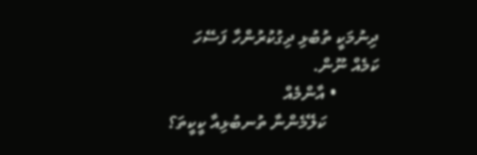ދިނުމަކީ ތުބުޅި ދިގުކުރުންހާ ފަސޭހަ ކަމެއް ނޫން.
          • އާންމެއް
            ކަލޭމެންނާ ތުނބުޅިއާ ކީކީތަ؟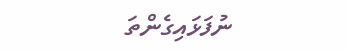ނުފަޅައިގެންތަ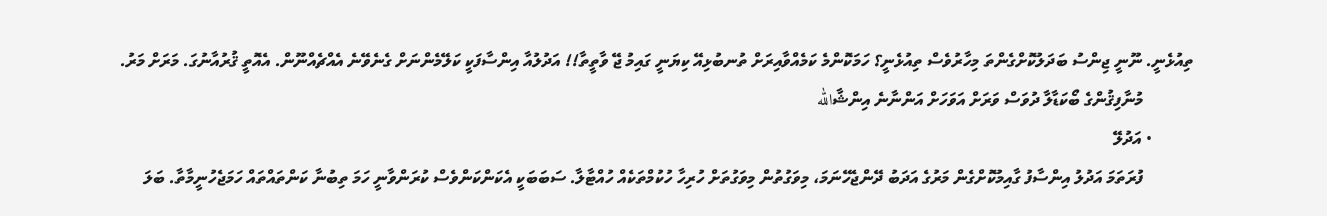ތިއުޅެނީ. ނޫނީ ޖިންސު ބަދަލުކޮށްގެންތަ މިހާރުވެސް ތިއުޅެނީ؟ ހަމަކޮންމެ ކަމެއްވާއިރަށް ތުނބުޅިއޭ ކިޔަނީ ގައިމު ޖޭ ވާތީތާ!! އަދުލުއާ އިންސާފަކީ ކަލޭމެންނަށް ގެނެވޭނެ އެއްޗެއްނޫން. އެއޮތީ ޤުރުއާނުގަ. މަރަށް މަރު.
            މުނާފިޤުންގެ ބޯކަޑާލާ ދުވަސް ވަރަށް އަވަހަށް އަންނާނެ އިންޝާالله
          • އަދުލޭ
            ފުރަތަމަ އަދުލު އިންސާފު ގާއިމުކޮށްގެން މަރުގެ އަދަބު ދޭންޖެހޭނަމަ، މިވަގުތުން މިވަގުތަށް ހުރިހާ ހުކުމްތަކެއް ހުއްޓާލާ. ސަބަބަކީ އެކަންކަންވެސް ކުރަންވާނީ ހަމަ ތިބުނާ ކަންތައްތައް ހަމަޖެހުނީމާތާ. ބަލަ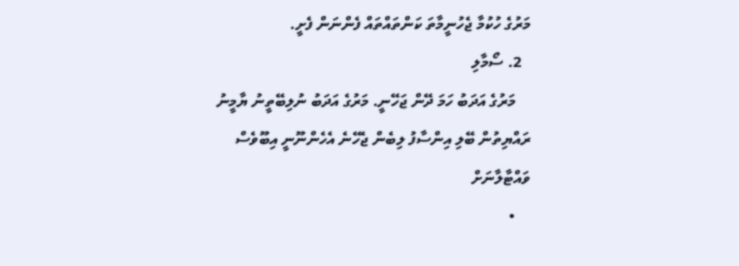މަރުގެ ހުކުމާ ޖެހުނީމާތަ ކަންތައްތައް ފެންނަން ފެށީ.
  2. ސޯމާލި
    މަރުގެ އަދަބު ހަމަ ދޭން ޖަހޭނީ. މަރުގެ އަދަބު ނުލިބޭތީނު ޔާމީނު ރައްޔިތުން ބޭލި އިންސާފު ލިބެން ޖެހޭނެ އެހެންނޫނީ އިބޫވެސް ވައްޓާލާނަށް
    •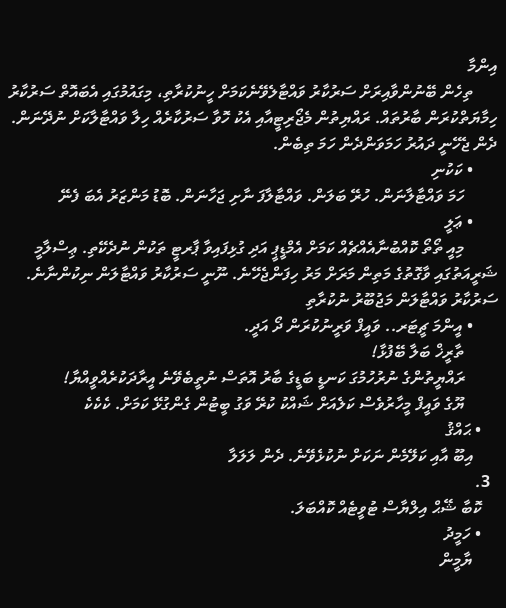އިންމާ
      ތިހެން ބޭނުންވާއިރަށް ސަރުކާރު ވައްޓާލެވޭނެކަމަށް ހީނުކުރާތި، މިގައުމުގައި އެބައޮތް ސަރުކާރު ހިމާޔަތްކުރަން ބާރުތައް. ރައްޔިތުން މެޖޯރިޓީއާއި އެކު ހޮވާ ސަރުކާރެއް ހިލާ ވައްޓާލާކަށް ނުދޭނަން. ދެން ޖެހޭނީ ދައުރު ހަމަވަންދެން ހަމަ ތިބެން.
      • ކަކުނި
        ހަމަ ވައްޓާލާނަން. ހުރޭ ބަލަން. ވައްޓާލާފަ ނާށި ޖަހާނަން. ބޮޑު މަންޒަރު އެބަ ފެނޭ
      • ޢަލީ
        މިއީ ތޯތޯ ކޮއްބުނާއެއްޗެއް ކަމަށް އެމްޑީޕީ އަދި ގުޅިފައިވާ ޕާރޓީ ތަކުން ނުދެކޭތި. ޢިސްލާމީ ޝަރީއަތުގައި ވާގޮތުގެ މަތިން މަރަށް މަރު ހިފަންޖެހޭނެ. ނޫނީ ސަރުކާރު ވައްޓާލަން ނިކުންނާނެ. ސަރުކާރު ވައްޓާލަން މަޖުބޫރު ނުކުރާތި
      • އީންމަ ޗީޓަރ.. ވައީފް ވަރީނުކުރަން ދޯ އަދީ.
        ތާރީޚް ބަލާ ބޭފުޅާ!
        ރައްޔީތުންގެ ނުރުހުމުގަ ކަނޑީ ބަޑީގެ ބާރު އޮތަސް ނުތީބެވޭނެ އީރާދަކުރެއްވީއްޔާ!
        ޔޫގެ ވައީފް މީހާރުވެސް ކަލެއަށް ޝައްކު ކުރޭ ވަގު ބީޓުން ގެންގުޅޭ ކަމަށް. ކެކެކެ
    • ޙައްޤު
      އިބޫ އާއި ކަލޭމެން ނަކަށް ނުކުޅެވޭނެ. ދެން ލަލަލާ
  3.
    ކޮބާ ޝޭޙް އިލްޔާސް ޓުވީޓެއް ކޮއްބަލަ.
    • ހަމީދު
      ޔާމީން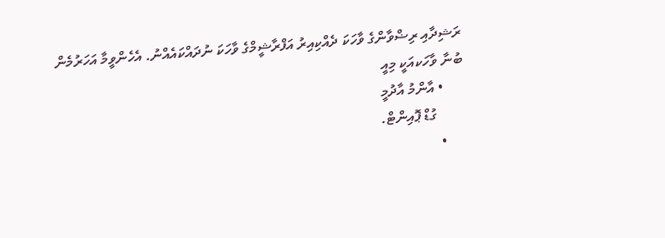ރަޝިދާއި ރިޟްވާންގެ ވާހަކަ ދެއްކިއިރު އަފްރާޝީމްގެ ވާހަކަ ނުދައްކައެއްނު. އެހެންވީމާ އަހަރުމެން ބުނާ ވާހަކއަކީ މިއީ
      • އާންމު އާދުމީ
        ގުޑް ޕޮއިންޓް.
      •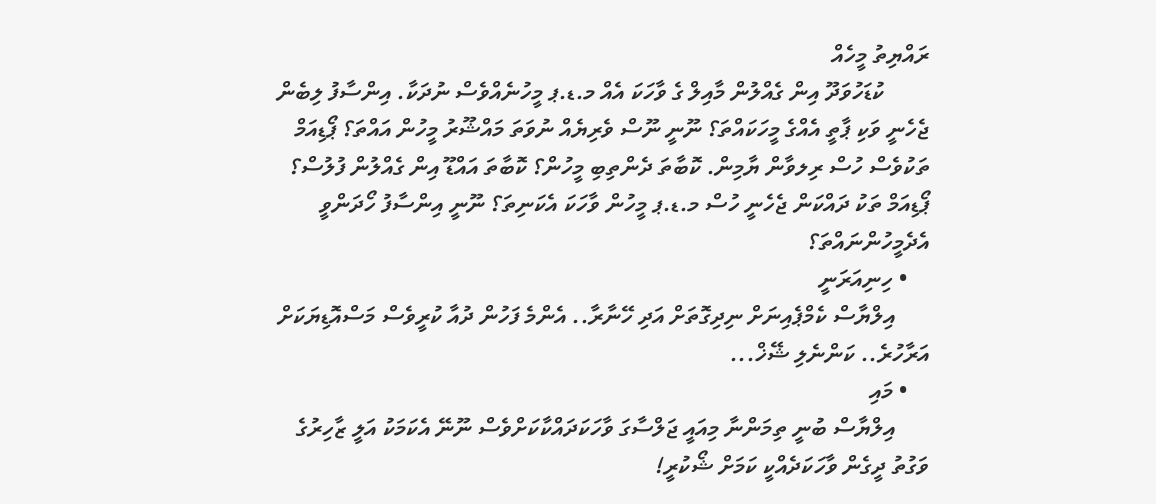ރައްޔިތު މީހެއް
        ކުޑަހުވަދޫ އިން ގެއްލުން މާއިލް ގެ ވާހަކަ އެއް މ.ޑ.ޕ މީހުނެއްވެސް ނުދަކާ. އިންސާފު ލިބެން ޖެހެނީ ވަކި ޕާތީ އެއްގެ މީހަކައްތަ؟ ނޫނީ ނޫސް ވެރިޔެއް ނުވަތަ މައްޝޫރު މީހުން އައްތަ؟ ޕޯޑިއަމް ތަކުވެސް ހުސް ރިލވާން ޔާމިން. ކޮބާތަ ދެންތިބި މީހުން؟ ކޮބާތަ އައްޑޫ އިން ގެއްލުން ފުލުސް؟ ޕޯޑިއަމް ތަކު ދައްކަން ޖެހެނީ ހުސް މ.ޑ.ޕ މީހުން ވާހަކަ އެކަނިތަ؟ ނޫނީ އިންސާފު ހޯދަންވީ އެދެމީހުންނައްތަ؟
    • ހިނިއަރަނީ
      އިލްޔާސް ކެމްޕެއިނަށް ނިދިގޮތަށް އަދި ހޭނާރާ.. އެންމެ ފަހުން ދުއާ ކުރީވެސް މަސްއޮޑިޔަކަށް އަރާހުރެ.. ކަންނެލި ޝޭޚް...
    • މައި
      އިލްޔާސް ބުނީ ތިމަންނާ މިއައީ ޖަލްސާގަ ވާހަކަދައްކާކަށްވެސް ނޫނޭ އެކަމަކު އަލީ ޒާހިރުގެ ވަގުތު ދީގެން ވާހަކަދެއްކީ ކަމަށް ޝޯކުރީ!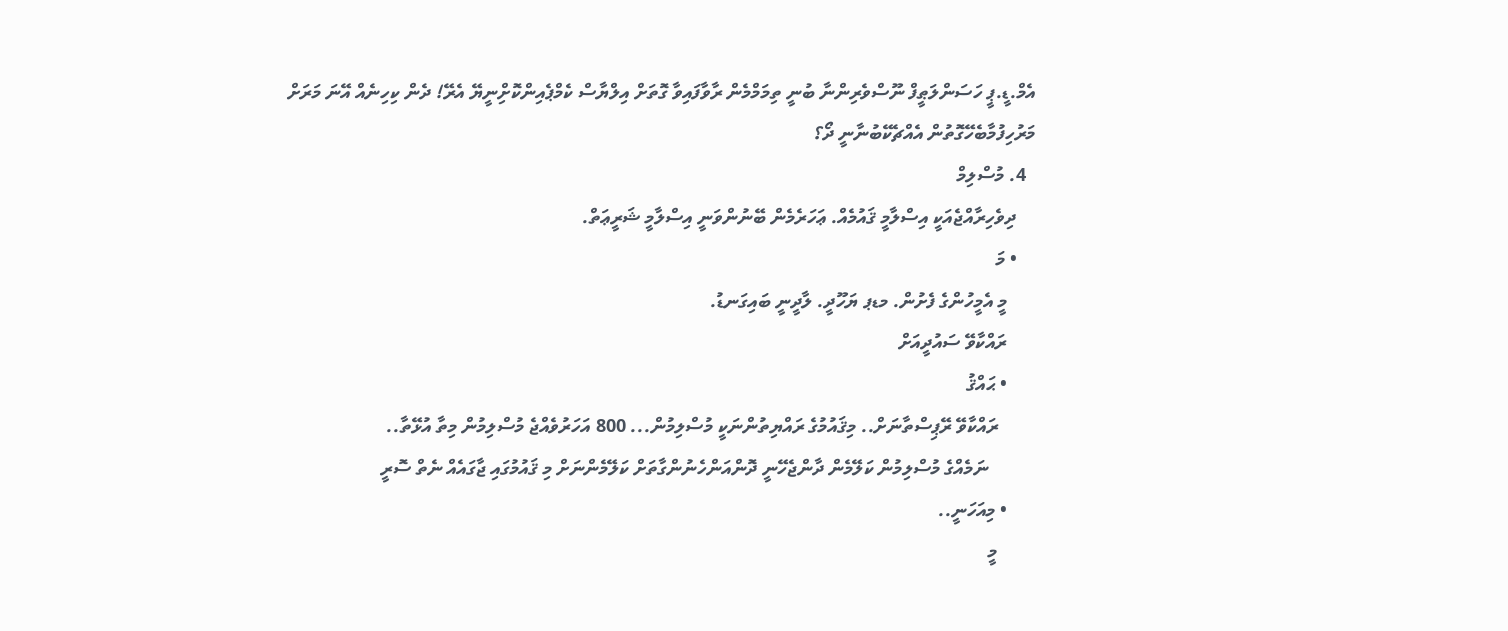އެމް.ޑީ.ޕީ ހަސަންލަޠީފް ނޫސްވެރިންނާ ބުނީ ތިމަމްމެން ރާވާފައިވާ ގޮތަށް އިލްޔާސް ކެމްޕެއިންކޮށްިނީޔޭ އެރޭ! ދެން ކިހިނެއް އޭނަ މަރަށް މަރުހިފުމާބެހޭގޮތުން އެއްޗެކޭބުނާނީ ދޯ؟
  4. މުސްލިމް
    ދިވެހިރާއްޖެއަކީ އިސްލާމީ ޤައުމެއް. ޢަހަރެމެން ބޭނުންވަނީ އިސްލާމީ ޝަރީޢަތް.
    • މަ
      މީ އެމީހުންގެ ފެށުން. މޑޕ ޔަހޫދީ. ލާދީނީ ބައިގަނޑު.
      ރައްކާވޭ ސައުދީއަށް
      • ޙައްޤު
        ރައްކާވޭ ރޭޕިސްތާނަށް.. މިޤައުމުގެ ރައްޔިތުންނަކީ މުސްލިމުން... 800 އަހަރުވެއްޖެ މުސްލިމުން މިތާ އުޅޭތާ..
          ނަމެއްގެ މުސްލިމުން ކަލޭމެން ދާންޖެހޭނީ ދޮންއަންހެނުންގާތަށް ކަލޭމެންނަށް މި ޤައުމުގައި ޖާގައެއް ނެތް ސޮރީ
      • މިއަހަނީ..
        މީ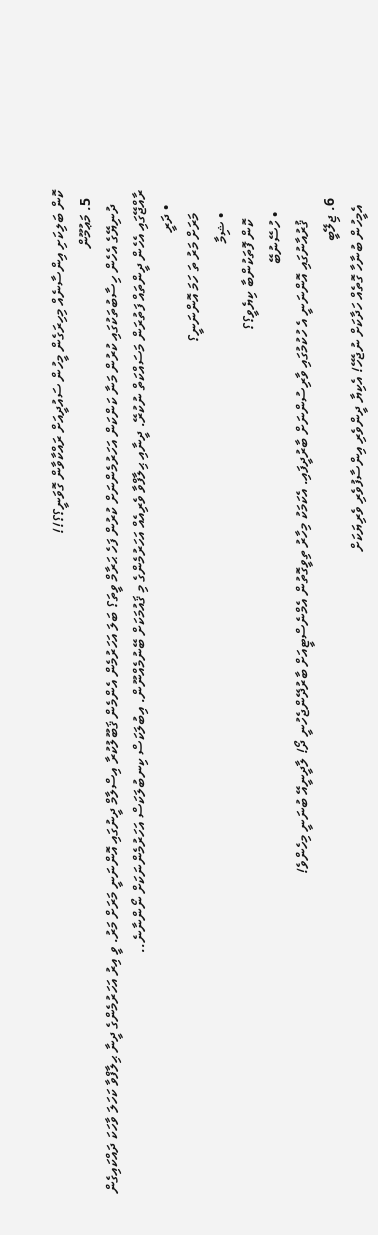ކޮން ބަލިކަށި އިންސާނެއް މިހިރަގެން މީހުން ސައުދީއަށް ރައްކާވާން ގޮވަނީ؟؟!!
  5. މަޢުމޫން
    ދުނިޔޭގެ އެހެން ހިސާބުތަކުގައި ކުރުން މަނާ ކަންކަން އަހަރުމެންނަށް ކުރުން ފަހެ ޙަރާމް ވީތަ؟ ބަލަ އަހަރުމެން އެންމެން ޤަބޫލުކުރާ އިސްލާމް ދީނުގައި އޮންނަނީ މަރަށް މަރު. ވީ އިރު އަހަރުމެންގެ ދީނާ ޙިލާފްވާ ކަހަލަ ވާހަކަ ދައްކައިގެން ރާއްޖޭގައި އެހެން ދީންތައް ފަތުރަން މަސައްކަތް ނުކުރޭ. ދީނާއި ޙިލާފްވާ ވެރިއެއް އަހަރުމެންގެ މި ޤައުމަކަށް ބޭނުމެއްނޫން. އިބުލަކަސް ކިނބުލަކަސް އަހަރުމެންނަކަށް ނޯންނާނެ..
    • ދަރީ
      މަރަށް މަރު ތަ ހަމަ އޮންނަނީ؟
      • ޝިމާ
        ކޮން ފޮތަކުންބާ ކިޔެވީ؟؟
      • ހުސޭނުބޭ
        ޤުރުއާނުގައި އޮންނަނީ އެ ހުކުމުގައި ވާރިސުންނަށް ބާރުދީފައި. އެކަމަކު މިހާރު ތިވީގޮތުން އެމްނެސްޓީއަށް ބާރުދޭންޖެހުނީ ދޯ! ލާދީނީއޭ ބުނަނީ މިހެންވެ!
  6. ޖިލޭބީ
    އެމީހުން ބުނާހާ ގޮތެއް ހަދާކަށް ނުޖެހޭ! އެކިޔާ ދީންވެރި އިންސާފުވެރި ވެރިޔަކަށް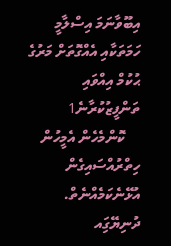އިބޫވާނަމަ އިސްލާމީ ހަމަތަކާއި އެއްގޮތަށް މަރުގެ ޙުކުމް އިއްވައި ތަންފީޒުކުރާނެ1
    ކޮންމެހެން އެމީހުން ހިތްރުއްސައިގެން އުޅޭނެކަމެއްނެތް. ދުނިޔޭގަިއ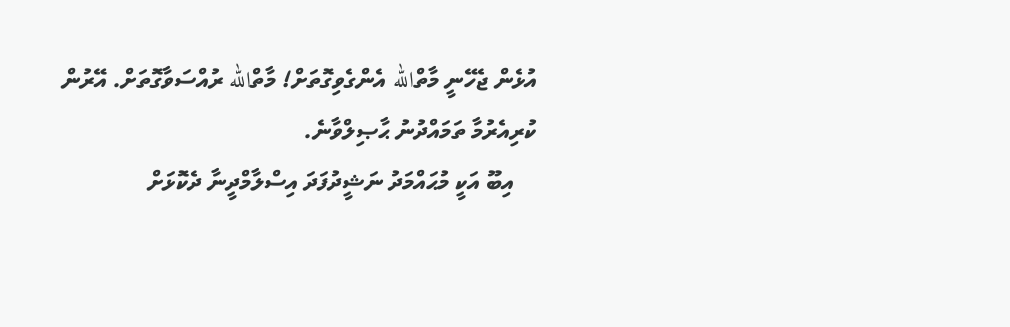އުޅެން ޖެހޭނީ މާތްالله އެންގެވިގޮތަށް! މާތްالله ރުއްސަވާގޮތަށް. އޭރުން ކުރިއެރުމާ ތަމައްދުނު ޙާޞިލްވާނެ.
    އިބޫ އަކީ މުޙައްމަދު ނަޝީދުފަދަ އިސްލާމްދީނާ ދެކޮޅަށް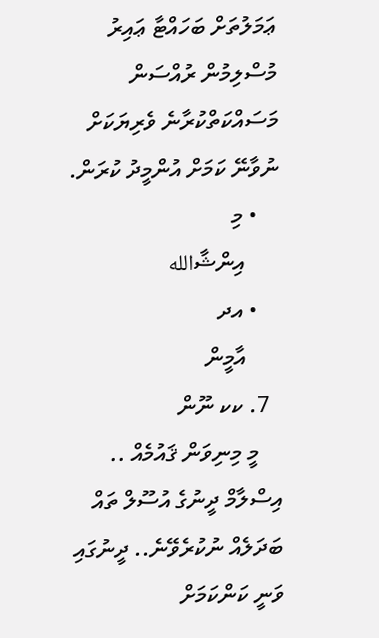ޢަމަލުތަށް ބަހައްޓާ ޢައިރު މުސްލިމުން ރުއްސަން މަސައްކަތްކުރާނެ ވެރިޔަކަށް ނުވާނޭ ކަމަށް އުންމީދު ކުރަން.
    • މި
      އިންޝާالله
    • އދ
      އާމީން
  7. ކކ ނޫން
    މީ މިނިވަން ޤައުމެއް .. އިސްލާމް ދީނުގެ އުސޫލް ތައް ބަދަލެއް ނުކުރެވޭނެ.. ދީނުގައި ވަނީ ކަންކަމަށް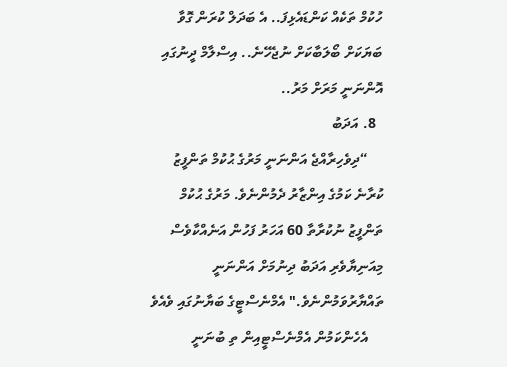ހުކުމް ތަކެއް ކަންޑައެޅިފަ.. އެ ބަދަލް ކުރަން ގޮވާ ބަޔަކަށް ބޯލަބާކަށް ނުޖެހޭނެ.. އިސްލާމް ދީނުގައި އޮންނަނީ މަރަށް މަރު..
  8. އަދަބު
    “ދިވެހިރާއްޖެ އަންނަނީ މަރުގެ ޙުކުމް ތަންފީޒު ކުރާނެ ކަމުގެ އިންޒާރު ދެމުންނެވެ. މަރުގެ ޙުކުމް ތަންފީޒު ނުކުރާތާ 60 އަހަރު ފަހުން އަނެއްކާވެސް މިއަނިޔާވެރި އަދަބު ދިނުމަށް އަންނަނީ ތައްޔާރުވަމުންނެވެ." އެމްނެސްޓީގެ ބަޔާނުގައި ވެއެވެ
    އެހެންކަމުން އެމްނެސްޓީއިން ތި ބުނަނީ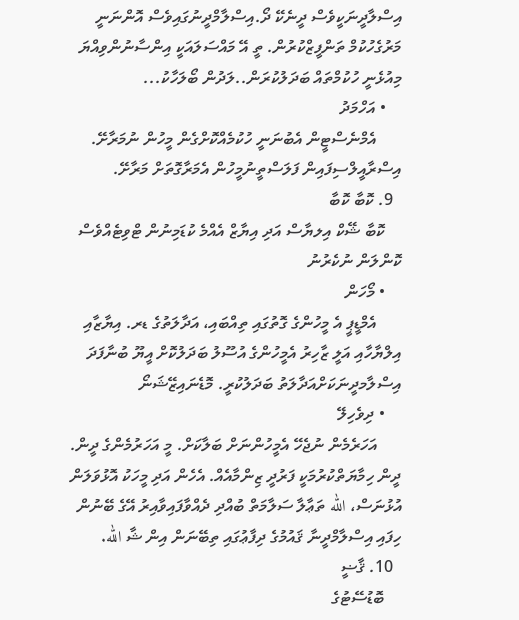އިސްލާދީނަކީވެސް ދީނެކޭ ދޯ.އިސްލާމްދީނުގައިވެސް އޮންނަނީ މަރުގެހުކުމް ތަންފީޒްކުރުން. ތީ އޭ މައްސަލައަކީ އިންސާނުންވިއްޔަ މިއުޅެނީ ހުކުމްތައް ބަދަލުކުރަން..ލަދުން ބޯލަހާކު...
    • އަހްމަދު
      އެމްނެސްޓީން އެބުނަނީ ހުކުމެއްކޮށްގެން މީހުން ނުމަރާށޭ. އިސްރާއީލްސިފައިން ފަލަސްތީނުމީހުން އެމަރާގޮތަށް މަރާށޭ.
  9. ކޮބާ ކޮބާ
    ކޮބާ ޝޭކް އިލޔާސް އަދި އިޔާޒް އެއްމެ ކުޑަމިނުން ޓްވިޓެއްވެސް ކޮންލަން ނުކެރުނު
    • މޯހަން
      އެމްޑީޕީ އެ މީހުންގެ ގޮތުގައި ތިއްބައި، އަދާލަތުގެ ޑރ. އިޔާޒާއި އިލްޔާހާއި އަލީ ޒާހިރު އެމީހުންގެ އުސޫލު ބަދަލުކޮށް އީޔޫ ބުނާފަދަ އިސްލާމދީނަކަށްއަދާލަތު ބަދަލުކުރީ. މޮޑެނައިޒޭޝަނޯ
    • ދިވެހިލޭ
      އަހަރެމެން ނުޖެހޭ އެމީހުންނަށް ބަލާކަށް. މީ އަހަރުމެންގެ ދީން. ދީން ހިމާޔަތްކުރުމަކީ ފަރުދީ ޒިންމާއެއް. އެހެން އަދި މީހަކު އޮޅުވަލަން އުޅުނަސް، الله ތަޢާލާ ސަލާމަތް ބުއްދި ދެއްވާފައިވާއިރު އޭގެ ބޭނުން ހިފައި އިސްލާމްދީނާ ޤައުމުގެ ދިފާޢުގައި ތިބޭނަން އިން ޝާ الله.
  10. ޤާޟީ
    ބޮޑުސޭޓުގެ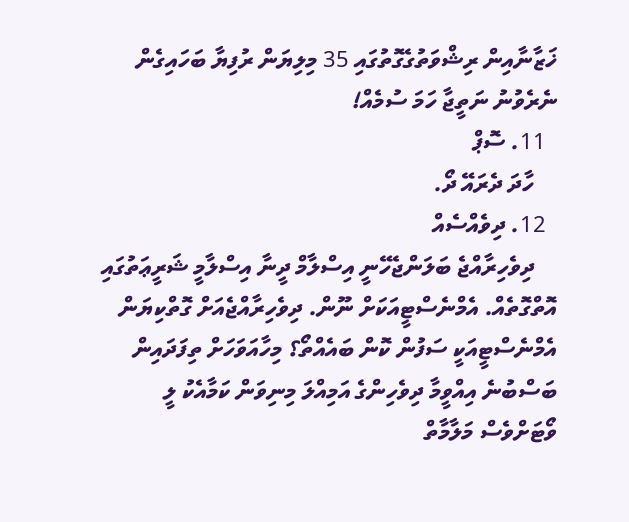ޚަޒާނާއިން ރިޝްވަތުގެގޮތުގައި 35 މިލިޔަން ރުފިޔާ ބަހައިގެން ނެރެވުނު ނަތީޖާ ހަމަ ސުމެއް!
  11. ސޮޕް
    ހާދަ ދެރައޭ ދޯ.
  12. ދިވެއްސެއް
    ދިވެހިރާއްޖެ ބަލަންޖެހޭނީ އިސްލާމް ދީނާ އިސްލާމީ ޝަރީޢަތުގައި އޮތްގޮތެއް. އެމްނެސްޓީއަކަށް ނޫން. ދިވެހިރާއްޖެއަށް ގޮތްކިޔަން އެމްނެސްޓީއަކީ ސަފުން ކޮން ބައެއްތޯ؟ މިހާއަވަހަށް ތިފަދައިން ބަސްބުނެ އިއްވީމާ ދިވެހިންގެ އަމިއްލަ މިނިވަން ކަމާއެކު ލީ ވޯޓަށްވެސް މަލާމާތް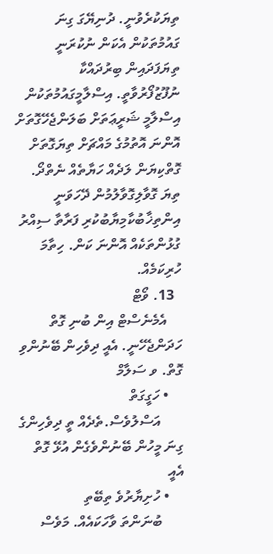ތިޔަކުރެވުނީ. ދުނިޔޭގަ ގިނަ ގައުމުތަކުން އެކަން ނުކުރަނީ ތިޔަފަދައިން ބިރުދައްކާ ނުފޫޒުފޯރުވާތީ. އިސްލާމީގައުމުތަކުން އިސްލާމީ ޝަރީޢަތަށް ބަލަންޖެހޭގޮތަށް އޮންނަ އޮތުމުގެ މައްޗަށް ތިޔަގޮތަށް ގޮތްކިޔަން ލަދެއް ހަޔާތެއް ނެތްދޯ. ތިޔަ ގޮވާލިގޮވާލުމުން ދޭހަވަނީ އިންތިޚާބުކާމިޔާބުކުރި ފަރާތާ ސިއްރު ގުޅުންތަކެއް އޮންނަ ކަން. ހިތާމަ ހުރިކަމެއް.
  13. ވޯޓް
    އެމެނެސްޓް އިން ބުނި ގޮތް ހަދަންޖެހޭނީ. އެއީ ދިވެހިން ބޭނުންވި ގޮތް. ވ ސަލާމް
    • ހަގީގަތް
      އަސްލުވެސް.ތެދެއް ތީ ދިވެހިންގެ ގިނަ މީހުން ބޭނުންވެގެން އުޅޭ ގޮތް އެއީ
    • ހުށިޔާރުވެ ތިބޭތި
      ބުނަންތަ ވާހަކައެއް. މަވެސް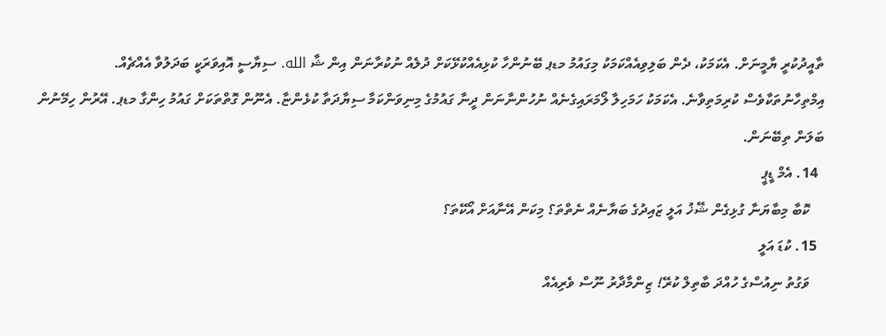ތާއީދުކުރީ ޔާމީނަށް. އެކަމަކު، ދެން ބަލިވިއެއްކަމަކު މިގައުމު މޑޕ ބޭނުންހާ ކުޅިއެއްކުޅޭކަށް ދުލެއް ނުކުރާނަން އިން ޝާ الله. ސިޔާސީ އޮއިވަރަކީ ބަދަލުވާ އެއްޗެއް. އިމްތިހާނުތަކާވެސް ކުރިމަތިވާނެ. އެކަމަކު ހަމަހިލާ ލޯމަރައިގެނެއް ނުހުންނާނަން ދީނާ ގައުމުގެ މިނިވަންކަމާ ސިޔާދަތާ ކުޅެންޏާ. އެނޫން ގޮތްތަކަށް ގައުމު ހިންގާ މޑޕ. އޭރުން ހިމޭނުން ބަލަން ތިބޭނަން.
  14. އެމް ޑީޕީ
    ކޮބާ މިބާޔަނާ ގުޅިގެން ޝޭޚު އަލީ ޒައިދުގެ ބަޔާނެއް ނެތްތަ؟ މިކަން އޭނާއަށް އޯކޭތަ؟
  15. ކުޑަ އަލީ
    ވަގުތު ނިއުސްގެ ހުއްދަ ބާތިލް ކުރޭ! ޒިންމާދާރު ނޫސް ވެރިއެއް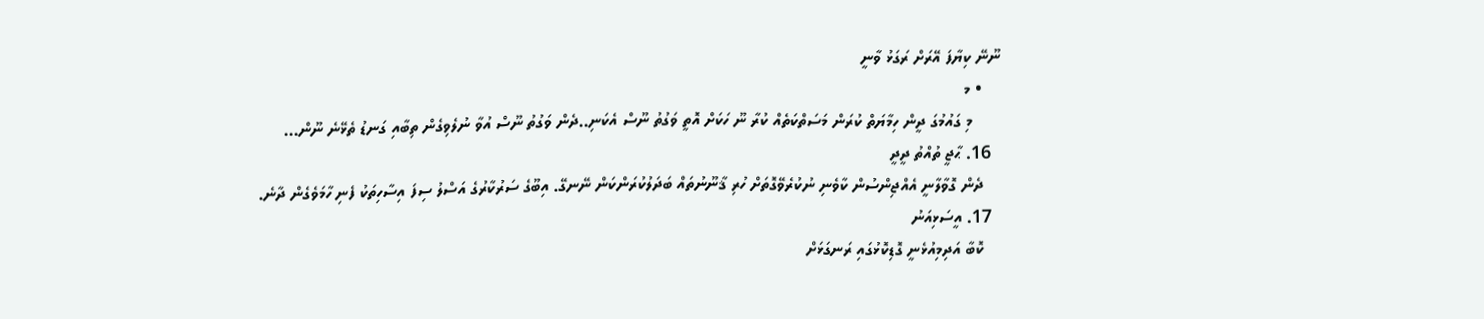ނޫނޭ ކިޔާފަ އޭރަށް ރަގަޅު ވާނީ
    • މ
      މި ގައުމުގަ ދީން ހިމާޔަތް ކުރަން މަސަތްކަތެއް ކުރާ ނޫ ހަކަށް އޮތީ ވަގުތު ނޫސް އެކަނި..ދެން ވަގުތު ނޫސް އުވާ ނުލެވިގެން ތިބާއި ގަނޑު ތެޅޭނެ ނޫން...
  16. ޙާޖީ ތުއްތު ދީދީ
    ދެން ގޮވާލާނީ އެއްޖިންސުން ކާވެނި ނުކުރެވޭގޮތަށް ހުރި ޤާނޫނުތައް ބަދަލުކުރަންކަން ނޭނގޭ. އިބޫގެ ސަރުކާރުގެ އަސްލު ސިފަ އިސާހިތަކު ފެނި ހާމަވެގެން ދާނެ.
  17. އީސަޅިއަނު
    ކޮބާ އަދިމިއުޅެނީ ގޮޑިކޮޅުގައި ރަނގަޅަށް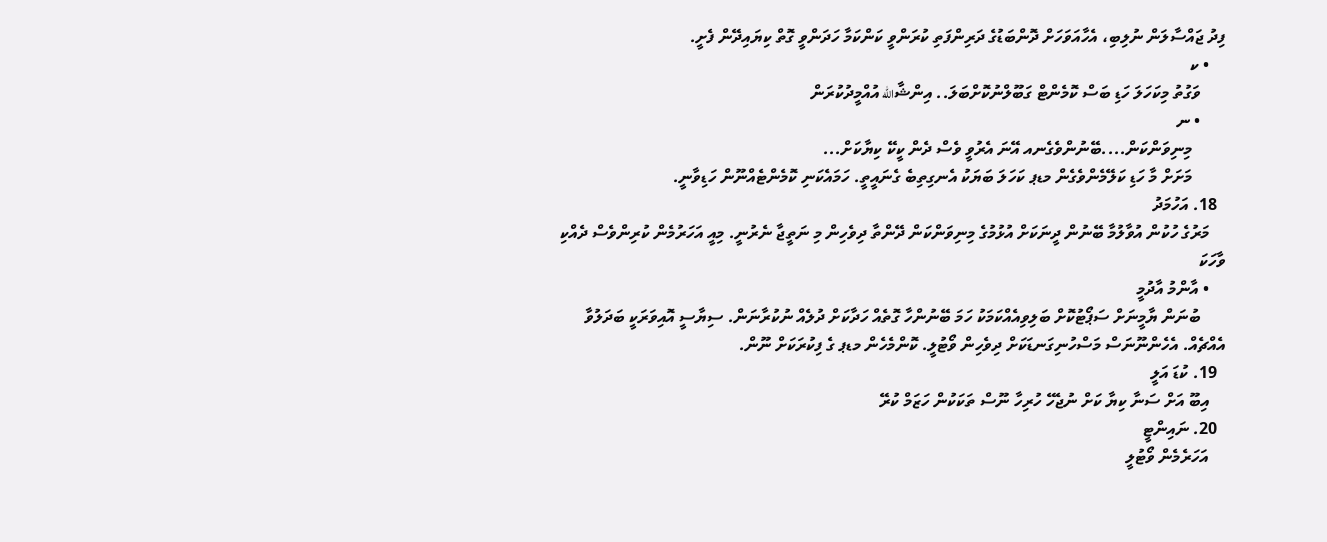ފިދު ޖައްސާލަން ނުލިބި، އެހާއަވަހަށް ދޮންބަޑުގެ ދަރިންފަތި ކުރަންވީ ކަންކަމާ ހަދަންވީ ގޮތް ކިޔައިދޭން ފެށީ.
    • ކ
      ވަގުތު މިކަހަލަ ހަޑި ބަސް ކޮމެންޓް ގަބޫލްނުކޮށްބަލަ.. އިންޝާالله އުއްމީދުކުރަން
      • ނ
        މިނިވަންކަން....ބޭނުންވެގެނއ އޭނަ އެރުވީ ވެސް ދެން ކީކޭ ކިޔާކަށް...
        މަށަށް މާ ހަޑި ކަލޭމެންވެގެން މޑޕ ކަހަލަ ބަޔަކު އެނގިތިބެ ގެނައީތީ. ހަމައެކަނި ކޮމެންޓެއްނޫން ހަޑިވާނީ.
  18. އަހުމަދު
    މަރުގެ ހުކުން އުވާލުމާ ބޭނުން ދީނަކަށް އުޅުމުގެ މިނިވަންކަން ދޭންތާ ދިވެހިން މި ނަތީޖާ ނެރުނީ. މިއީ އަހަރުމެން ކުރިންވެސް ދެއްކި ވާހަކަ
    • އާންމު އާދުމީ
      ބުނަން ޔާމީނަށް ސަޕޯޓުކޮށް ބަލިވިއެއްކަމަކު ހަމަ ބޭނުންހާ ގޮތެއް ހަދާކަށް ދުލެއް ނުކުރާނަން. ސިޔާސީ އޮއިވަރަކީ ބަދަލުވާ އެއްޗެއް. އެހެންނޫނަސް މަސްހުނިގަނޑަކަށް ދިވެހިން ވޯޓުލީ. ކޮންމެހެން މޑޕ ގެ ފިކުރަކަށް ނޫން.
  19. ކުޑަ އަލީ
    އިބޫ އަށް ސަނާ ކިޔާ ކަށް ނުޖެހޭ ހުރިހާ ނޫސް ތަކަކުން ހަޒަމް ކުރޭ
  20. ނައިންޓީ
    އަހަރެމެން ވޯޓުލީ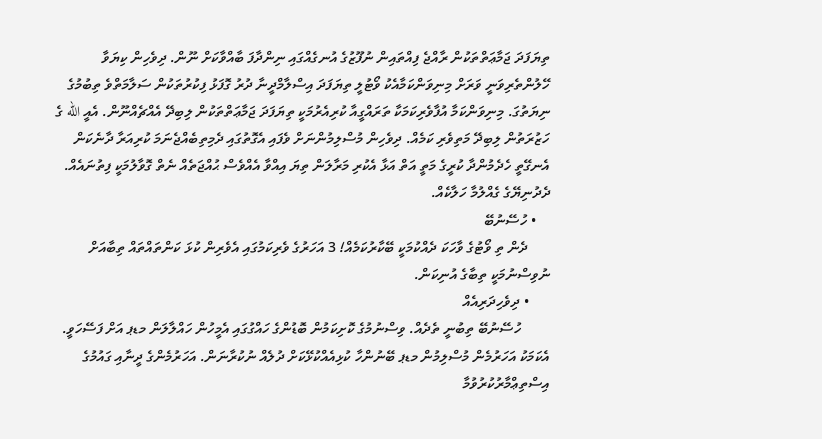ތިޔަފަދަ ޖަމާޢަތްތަކުން ރާއްޖެ ފިއްތައިން ނުފޫޒުގެ އުނގެއްގައި ނިންދާފަ ބާއްވާކަށް ނޫން. ދިވެހިން ކިޔަވާ ހޭލުންތެރިވަނީ ވަރަށް މިނިވަންކަމާއެކު ވޯޓުލީ ތިޔަފަދަ އިސްލާމްދީނާ ދުރު ގޮފަޅު ފިކުރުތަކުން ސަލާމަތްވެ ތިބުމުގެ ނިޔަތުގަ. މިނިވަންކަމާ އުފާވެރިކަމަކާ ތަރައްގީއާ ކުރިއެރުމަކީ ތިޔަފަދަ ޖަމާޢަތްތަކުން ލިބިދޭ އެއްޗެއްނޫން. އެއީ الله ގެ ހަޒުރަތުން ލިބިދޭ މަތިވެރި ކަމެއް. ދިވެހިން މުސްލިމުންނަށް ވެފައި އެގޮތުގައި ދެމިތިބެއްޖެނަމަ ކުރިއަރާ ދާނެކަން އެނގޭތީ ހެދެމުންދާ ކުރީގެ މަތީ އަތް އަޅާ އެކުރި މަރާލަން ތިޔަ އިއްވާ އެއްވެސް ޙުއްޖަތެއް ނެތް ގޮވާލުމަކީ ފިތުނައެއް. ދެދުނިޔޭގެ ގެއްލުމާ ހަލާކެއް.
    • ހުސޭނުބޭ
      ދެން ތި ވޯޓުގެ ވާހަކަ ދެއްކުމަކީ ބޭކާރުކަމެއް! 3 އަހަރުގެ ވެރިކަމުގައި އެވެރިން ކުޅަ ކަންތައްތައް ތިބާއަށް ނުވިސްނުމަކީ ތިބާގެ އުނިކަން.
      • ދިވެހިދަރިއެއް
        ހުސޭނުބޭ ތިބުނީ ތެދެއް. ވިސްނުމުގެ ކޮށިކަމުން ބޮޑުންގެ ހައްގުގައި އެމީހުން ހައްލާލަން މޑޕ އަށް ފަސޭހަވީ. އެކަމަކު އަހަރުމެން މުސްލިމުން މޑޕ ބޭނުންހާ ކުޅިއެއްކުޅޭކަށް ދުލެއް ނުކުރާނަން. އަހަރުމެންގެ ދީނާއި ގައުމުގެ އިސްތިޢްމާރުކުރުވުމާ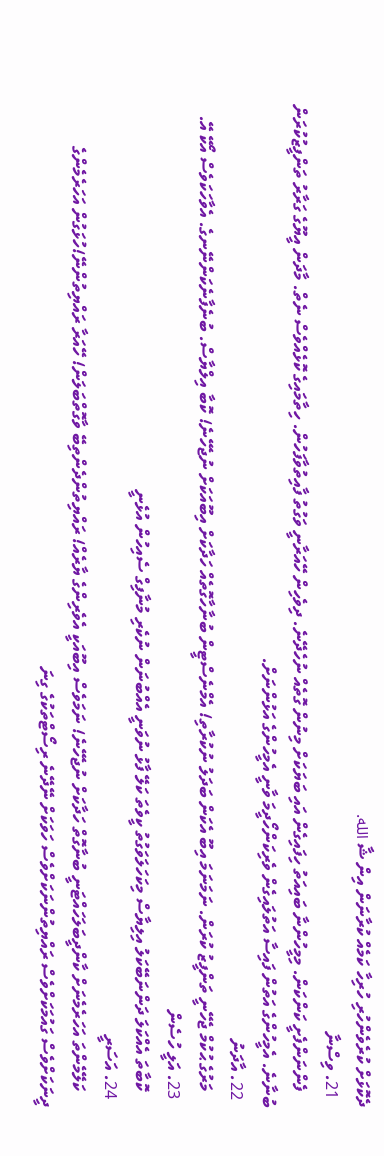ދެކޮޅަށް ކުރެވެންހުރި ހުރިހާ ކަމެއް ކުރާނަން އިން ޝާ الله.
  21. ވިސްނާ
    ފެންނަންފެށީ ކަންކަން. މިމީހުންނާ ބައިއަތު ހިފައިގެން އައި ބަޔަކަށް މިނުން ގޮތެއް ނުހެދޭނެ. ދިވެހިން ހޭއަރާނީ ވަގުތު ފާއިތުވާފަހުން. ހިތާމައިގެ ކޮޅެއްވެސް ނެތް. މާދަން އީޔޫގެ ގަރާރު ތަންފީޒުކުރަން ބުނާނެ. އެމީހުންގެ އަތުން ފައިސާ އަތުލައިގެން ވެރިކަންހޯދީމަ ވާނީ އެމީހުންގެ އަޅުންނަށް.
  22. އާދަނު
    މަރުގެ ޙުކުމް ޖެހޭނީ ތަންފީޒު ކުރަން. ނަމަނަމަ އިބޫ އެކަން ބަދަލު ނުކުރާތި! އެމްނެސްޓީން ބުނާހާގޮތެއް ހަދާކަށް އިބޫއަކަށް ނުޖެހޭނެ! ކޮބާ އިލްޔާސް. ބުނެފާނެކަންނޭނގެ. އެވާހަކަވެސް އޯކޭ އޭ.
  23. އަލީ ހުސެން
    ކޮބާތަ އެއްކަލަ ދަންނަބޭކަލު އިލިޔާސް މިކަހަލަވަގުތު ކީވެތަ ކަލޭ ފާޅު ނުވަނީ އެއްބުނަން ނުކެރި މުނާފިގް ސެއިހުން އުޅެނީ
  24. އަސަރީ
    ކަލޭމެންތަ އަހަރެމެނަށް ކާންދީބަލަހައްޓަނީ ބުނާގޮތް ހަދާކަށް ނުޖެހޭނެ! ނަމަވެސް އިބޫއަކީ އެވެރިންގެ ޔާރެއް! ރައްޔިތުންދެންތިބޭ ވާގޮތްބަލަން! ހޭއަރާ ރައްޔިތުންނޭ!ހުޅަގުން އަހަރެމެންގެ ދީނަކަށްވެސް ގައުމަކަށްވެސް ރައްޔިތުންނަކަށްވެސް ހަވަކަށް ނޭދޭނެ ރިސޯޓްތަކުގެ ގިނަ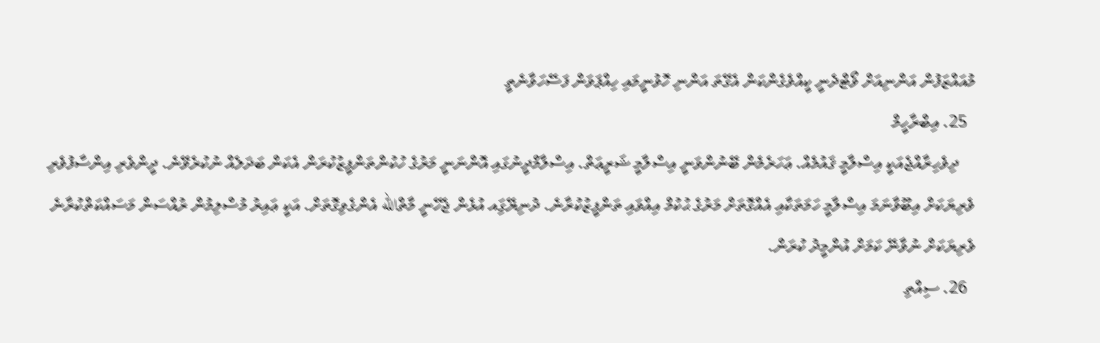މުއައްޒަފުން އަންނިއަށް ވޯޓްދެނީ ކީއްވެގެންކަން އެގޭތަ އަންނި ހޮވުނީމައި ހިއްޕަވަން ފަސޭހަވާނެތީ
  25. އިބްރާހީމް
    ދިވެހިރާއްޖެއަކީ އިސްލާމީ ޤައުމެއް. ޢަހަރެމެން ބޭނުންވަނީ އިސްލާމީ ޝަރީޢަތް. އިސްލާމްދީނުގައި އޮންނަނީ މަރުގެ ހުކުންތަންފީޒުކުރަން އެކަން ބަދަލެއް ނުކުރެވޭނެ. ދީންވެރި އިންސާފުވެރި ވެރިޔަކަށް އިބޫވާނަމަ އިސްލާމީ ހަމަތަކާއި އެއްގޮތަށް މަރުގެ ޙުކުމް އިއްވައި ތަންފީޒުކުރާނެ. ދުނިޔޭގަިއ އުޅެން ޖެހޭނީ މާތްالله އެންގެވިގޮތަށް. އަކީ ޢައިރު މުސްލިމުން ރުއްސަން މަސައްކަތްކުރާނެ ވެރިޔަކަށް ނުވާނޭ ކަމަށް އުންމީދު ކުރަން.
  26. ސިއްތި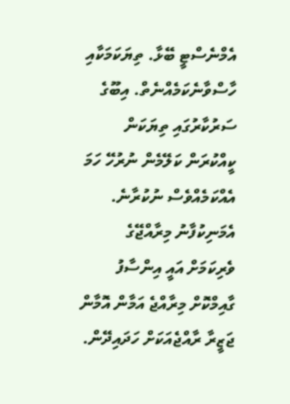އެމްނެސްޓީ ބޭޅާ. ތިޔަކަމަކާއި ހާސްވާނެކަމެއްނެތް. އިބޫގެ ސަރުކާރުގައި ތިޔަކަން ކީއްކުރަން ކަލޭމެން ނުރުހޭ ހަމަ އެއްކަމެއްވެސް ނުކުރާނެ. އެމަނިކުފާނު މިރާއްޖޭގެ ވެރިކަމަށް އައީ އިންސާފު ގާއިމްކޮށް މިރާއްޖެ އަމާން އޮމާން ޖަޒީރާ ރާއްޖެއަކަށް ހަދައިދޭން.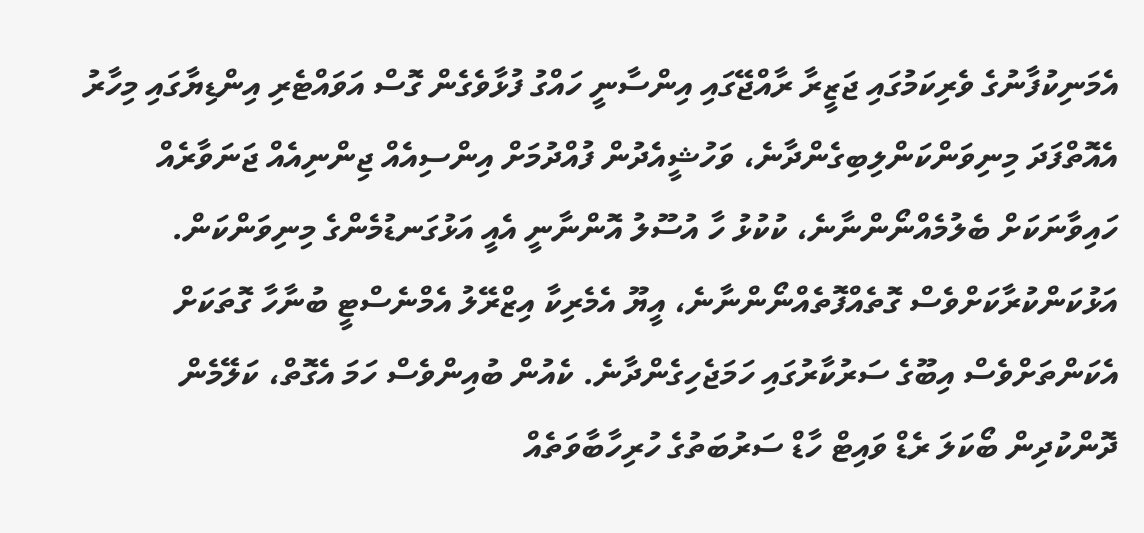އެމަނިކުފާނުގެ ވެރިކަމުގައި ޖަޒީރާ ރާއްޖޭގައި އިންސާނީ ހައްގު ފުޅާވެގެން ގޮސް އަވައްޓެރި އިންޑިޔާގައި މިހާރު އެއޮތްފަދަ މިނިވަންކަންލިބިގެންދާނެ، ވަހުޝީއެދުން ފުއްދުމަށް އިންސިއެއް ޖިންނިއެއް ޖަނަވާރެއް ހައިވާނަކަށް ބެލުމެއްނޯންނާނެ، ކުކުޅު ހާ އުސޫލު އޮންނާނީ އެއީ އަޅުގަނޑުމެންގެ މިނިވަންކަން. އަޅުކަންކުރާކަށްވެސް ގޮތެއްފޮތެއްނޯންނާނެ، އީޔޫ އެމެރިކާ އިޒްރޭލު އެމްނެސްޓީ ބުނާހާ ގޮތަކަށް އެކަންތަށްވެސް އިބޫގެ ސަރުކާރުގައި ހަމަޖެހިގެންދާނެ. ކެއުން ބުއިންވެސް ހަމަ އެގޮތް، ކަލޭމެން ދޮންކުދިން ބޯކަލަ ރެޑް ވައިޓް ހާޑް ސަރުބަތުގެ ހުރިހާބާވަތެއް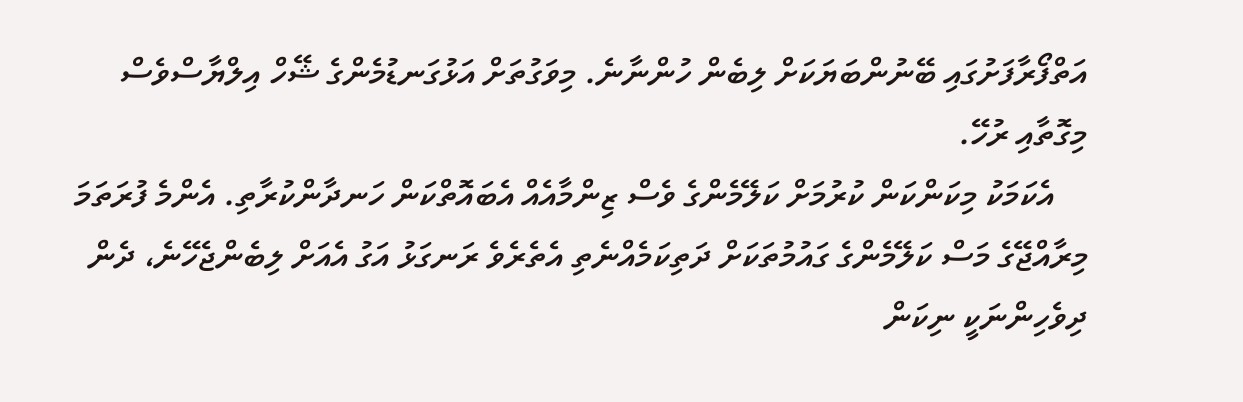އަތްފޯރާފަށުގައި ބޭނުންބަޔަކަށް ލިބެން ހުންނާނެ. މިވަގުތަށް އަޅުގަނޑުމެންގެ ޝޭހް އިލްޔާސްވެސް މިގޮތާއި ރުހޭ.
    އެކަމަކު މިކަންކަން ކުރުމަށް ކަލޭމެންގެ ވެސް ޒިންމާއެއް އެބައޮތްކަން ހަނދާންކުރާތި. އެންމެ ފުރަތަމަ މިރާއްޖޭގެ މަސް ކަލޭމެންގެ ގައުމުތަކަށް ދަތިކަމެއްނެތި އެތެރެވެ ރަނގަޅު އަގު އެއަށް ލިބެންޖެހޭނެ، ދެން ދިވެހިންނަކީ ނިކަން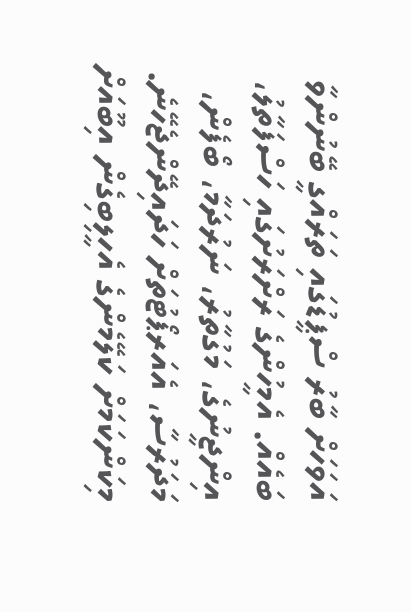އަވަހަށް ބާރު ސްޕީޑުގައި ތަރައްގީ ބޭނުންވާ ބައެއް. އެމީހުންގެ ރަށްރަށުގައި ހަސްފަތާލު، އިންޖީނުގެ، މަގުތާރު، ނަރުދަމާ، ބޯފެން، މަދަރުސާ، އެއަރޕޯޓުތަށް ހަދައިދޭންޖެހޭނެ. މިކަންކަމަށް ކަލޭމެންގެ އެހީލިބިގެން އިބޫއަށް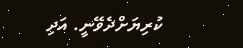ކުރިޔަށްދެވޭނީ. އަދި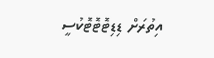އިތުރަށް ޑިޑިޓޮޓޮޓޮކުސީ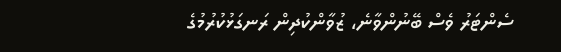ސެންޓަރު ވެސް ބޭނުންވާނެ، ޒުވާންކުދިން ރަނގަޅުކުރުމުގެ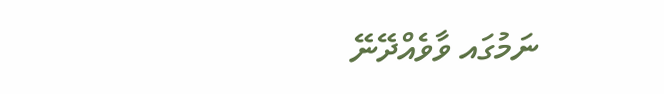ނަމުގައ ވާވެއްދޭނޭ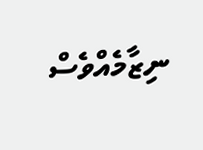ނިޒާމެއްވެސް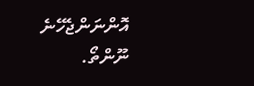އޮންނަންޖެހޭނެ ނޫންތޯ.